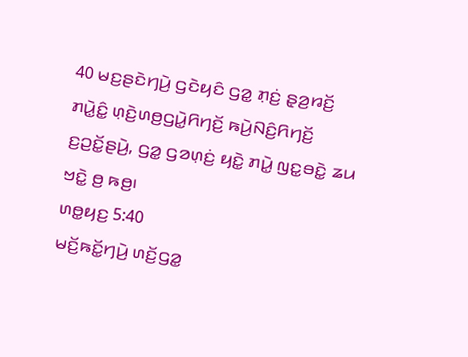40 ꤗꤢ꤬ꤔꤢꤧꤚꤣꤧ꤬ ꤞꤢꤧꤟꤢꤨ ꤞꤤ꤭ ꤊ꤫ꤢꤦ꤬ ꤔ꤫ꤤ꤬ꤙꤢꤩ꤬ ꤊꤣꤧ꤭ꤢꤨ꤭ ꤛ꤫ꤢꤧ꤬ꤛꤥ꤬ꤞꤣꤧ꤭ꤖꤚꤢꤩ꤬ ꤒꤣꤧ꤬ꤡꤢꤨ꤬ꤖꤚꤢꤩ꤬ ꤢ꤬ꤑꤢꤩ꤭ꤔꤣꤧ꤬, ꤞꤤ꤭ ꤞꤤꤛ꤫ꤢꤦ꤬ ꤟꤢꤧ꤭ ꤊꤣꤧ꤭ ꤜꤢ꤭ꤋꤢꤧ꤭ ꤘꤣ ꤠꤢꤧ꤭ ꤥ꤬ ꤒꤥ꤬꤯
ꤛꤥ꤭ꤟꤢ꤬ 5:40
ꤗꤢꤩ꤬ꤒꤢꤩ꤭ꤚꤣꤧ꤬ ꤛꤢꤩ꤬ꤞꤤ꤭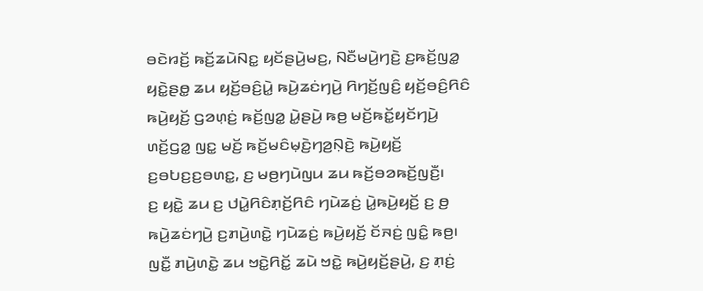ꤋꤢꤧꤙꤢꤩ꤬ ꤒꤢꤩ꤬ꤘꤣꤧꤡꤢ꤭ ꤟꤢꤩꤔꤣꤧ꤬ꤗꤢ꤬, ꤡꤢꤪꤗꤣꤧ꤬ꤚꤢꤧ꤬ ꤢ꤬ꤒꤢꤩ꤬ꤜꤤ꤭ ꤟꤢꤧ꤭ꤔꤥ꤭ ꤘꤣ ꤟꤢꤩ꤬ꤋꤢꤨ꤬ꤣꤧ꤭ ꤒꤣꤧ꤬ꤘꤢꤦꤚꤣꤧ꤬ ꤖꤚꤢꤩ꤬ꤜꤢꤨ꤬ ꤟꤢꤩ꤬ꤋꤢꤨ꤬ꤖꤢꤨ ꤒꤣꤧ꤬ꤟꤢꤩ꤬ ꤞꤤꤛ꤫ꤢꤦ꤬ ꤒꤢꤩ꤬ꤜꤤ꤭ ꤣꤧ꤭ꤔꤣꤧ꤬ ꤒꤥ꤬ ꤗꤢꤩ꤬ꤒꤢꤩ꤭ꤟꤢꤩꤚꤣꤧ꤬ ꤛꤢꤩ꤬ꤞꤤ꤭ ꤜꤢ꤭ ꤗꤢꤩ꤬ ꤒꤢꤩ꤬ꤗꤢꤨꤗ꤫ꤢꤧ꤬ꤚꤤ꤬ꤡ꤫ꤢꤧ꤬ ꤒꤣꤧ꤬ꤟꤢꤩ꤬ ꤢ꤬ꤋꤝꤢ꤬ꤢ꤬ꤋꤛꤢ꤭, ꤢ꤬ ꤗꤥ꤬ꤚꤣꤧꤜꤣ ꤘꤣ ꤒꤢꤩ꤬ꤋꤤꤒꤢꤩ꤬ꤜꤢꤪ꤬꤯
ꤢ꤬ ꤟꤢꤧ꤭ ꤘꤣ ꤢ꤬ ꤓꤣꤧ꤭ꤖꤢꤨꤊ꤫ꤢꤩ꤬ꤖꤢꤨ ꤚꤣꤧꤘꤢꤦ꤬ ꤣꤧ꤭ꤒꤣꤧ꤬ꤟꤢꤩ꤬ ꤢ꤬ ꤥ꤬ ꤒꤣꤧ꤬ꤘꤢꤦꤚꤣꤧ꤬ ꤢ꤬ꤊꤣꤧ꤬ꤛꤢꤧ꤭ ꤚꤣꤧꤘꤢꤦ꤬ ꤒꤣꤧ꤬ꤟꤢꤩ꤬ ꤢꤩꤏꤢꤦ꤬ ꤜꤢꤨ꤭ ꤒꤥ꤬꤯
ꤜꤢꤪ꤭ ꤊꤣꤧ꤬ꤛꤢꤧ꤭ ꤘꤣ ꤠꤢꤧ꤭ꤖꤢꤩ꤭ ꤘꤣꤧ ꤠꤢꤧ꤭ ꤒꤣꤧ꤬ꤟꤢꤩ꤬ꤔꤣꤧ꤬, ꤢ꤬ ꤊ꤫ꤢꤦ꤬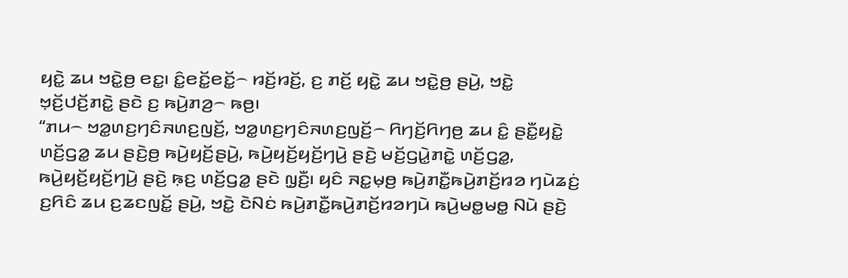ꤟꤢꤧ꤭ ꤘꤣ ꤠꤢꤧ꤭ꤥ꤬ ꤕꤢ꤭꤯ ꤢꤨ꤭ꤕꤢꤩ꤭ꤕꤢꤩ꤭꤮ ꤙꤢꤩ꤬ꤙꤢꤩ꤬, ꤢ꤬ ꤊꤢꤩ꤬ ꤟꤢꤧ꤭ ꤘꤣ ꤠꤢꤧ꤭ꤥ꤬ ꤔꤣꤧ꤬, ꤠꤢꤧ꤭ ꤠ꤫ꤢꤩ꤬ꤓꤢꤩ꤬ꤊꤢꤧ꤭ ꤔꤢꤧ ꤢ꤬ ꤒꤣꤧ꤬ꤊꤤ꤬꤮ ꤒꤥ꤬꤯
“ꤊꤣ꤮ ꤠꤤ꤭ꤛꤢ꤬ꤚꤢꤨꤏꤛꤢ꤬ꤜꤢꤩ꤬, ꤠꤤ꤭ꤛꤢ꤬ꤚꤢꤨꤏꤛꤢ꤬ꤜꤢꤩ꤬꤮ ꤖꤚꤢꤩ꤬ꤖꤚꤥ꤬ ꤘꤣ ꤢꤨ꤭ ꤔꤢꤪ꤭ꤟꤢꤧ꤭ ꤛꤢꤩ꤬ꤞꤤ꤭ ꤘꤣ ꤔꤢꤧ꤬ꤥ꤬ ꤒꤣꤧ꤬ꤟꤢꤩ꤬ꤔꤣꤧ꤬, ꤒꤣꤧ꤬ꤟꤢꤩ꤬ꤟꤢꤩ꤬ꤚꤣꤧ꤬ ꤔꤢꤧ꤬ ꤗꤢꤩ꤬ꤞꤣꤧ꤭ꤊꤢꤧ꤭ ꤛꤢꤩ꤬ꤞꤤ꤭, ꤒꤣꤧ꤬ꤟꤢꤩ꤬ꤟꤢꤩ꤬ꤚꤣꤧ꤬ ꤔꤢꤧ꤬ ꤒ꤫ꤢ꤬ ꤛꤢꤩ꤬ꤞꤤ꤭ ꤔꤢꤧ ꤜ꤫ꤢꤪ꤬꤯ ꤟꤢꤨ ꤏꤢ꤭ꤗ꤫ꤥ꤬ ꤒꤣꤧ꤬ꤊꤢꤪ꤭ꤒꤣꤧ꤬ꤊꤢꤩ꤬ꤙꤤ ꤚꤣꤧꤘꤢꤦ꤬ ꤢ꤬ꤖꤢꤨ ꤘꤣ ꤢ꤬ꤘꤢꤜꤢꤩ꤭ ꤔꤣꤧ꤬, ꤠꤢꤧ꤭ ꤢꤧꤡꤢꤦ ꤒꤣꤧ꤬ꤊꤢꤪ꤭ꤒꤣꤧ꤬ꤊꤢꤩ꤬ꤙꤤꤚꤣꤧ ꤒꤣꤧ꤬ꤗꤥ꤭ꤗꤥ꤭ ꤡꤣꤧ ꤔꤢꤧ꤬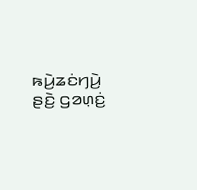ꤒꤣꤧ꤬ꤘꤢꤦꤚꤣꤧ꤬ ꤔꤢꤧ꤬ ꤞꤤꤛ꤫ꤢꤦ꤬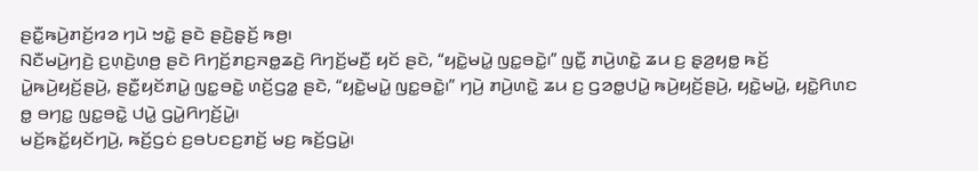ꤔꤢꤪ꤭ꤒꤣꤧ꤬ꤊꤢꤩ꤬ꤙꤤ ꤚꤣꤧ ꤠꤢꤧ꤭ ꤔꤢꤧ ꤔꤢꤧ꤬ꤔ꤫ꤢꤩ꤬ ꤒꤥ꤬꤯
ꤡꤢꤪꤗꤣꤧ꤬ꤚꤢꤧ꤬ ꤢ꤬ꤛ꤫ꤢꤧ꤬ꤛꤥ꤬ ꤔꤢꤧ ꤖꤚꤢꤩ꤬ꤊꤢ꤬ꤏꤥ꤭ꤘꤢꤧ꤬ ꤖꤚꤢꤩ꤬ꤗꤢꤪ꤬ ꤟꤢꤩ ꤔꤢꤧ, “ꤟꤢꤧ꤭ꤗꤣꤧ꤭ ꤜꤢ꤭ꤋꤢꤧ꤭꤯” ꤜꤢꤪ꤭ ꤊꤣꤧ꤬ꤛꤢꤧ꤭ ꤘꤣ ꤢ꤬ ꤔ꤫ꤤ꤬ꤟꤥ꤭ ꤒꤢꤩ꤬ ꤣꤧ꤭ꤒꤣꤧ꤬ꤟꤢꤩ꤬ꤔꤣꤧ꤬, ꤔꤢꤪ꤭ꤟꤢꤩꤊꤣꤧ꤭ ꤜꤢ꤭ꤋꤢꤧ꤭ ꤛꤢꤩ꤬ꤞꤤ꤭ ꤔꤢꤧ, “ꤟꤢꤧ꤭ꤗꤣꤧ꤭ ꤜꤢ꤭ꤋꤢꤧ꤭꤯” ꤚꤣꤧ꤬ ꤊꤣꤧ꤬ꤛꤢꤧ꤭ ꤘꤣ ꤢ꤬ ꤞꤤꤥ꤭ꤓꤣꤧ꤭ ꤒꤣꤧ꤬ꤟꤢꤩ꤬ꤔꤣꤧ꤬, ꤟꤢꤧ꤭ꤗꤣꤧ꤭, ꤟꤢꤧ꤭ꤖꤛꤢ ꤥ꤭ ꤋꤚꤢ꤭ ꤜꤢ꤭ꤋꤢꤧ꤭ ꤓꤣꤧ꤭ ꤞꤣꤧ꤭ꤖꤚꤢꤩ꤬ꤣꤧ꤭꤯
ꤗꤢꤩ꤬ꤒꤢꤩ꤭ꤟꤢꤩꤚꤣꤧ꤬, ꤒꤢꤩ꤬ꤞꤢꤦ ꤢ꤬ꤋꤝꤢꤢ꤬ꤊꤢꤩ꤬ ꤗꤢ꤬ ꤒꤢꤩ꤬ꤞꤣꤧ꤭꤯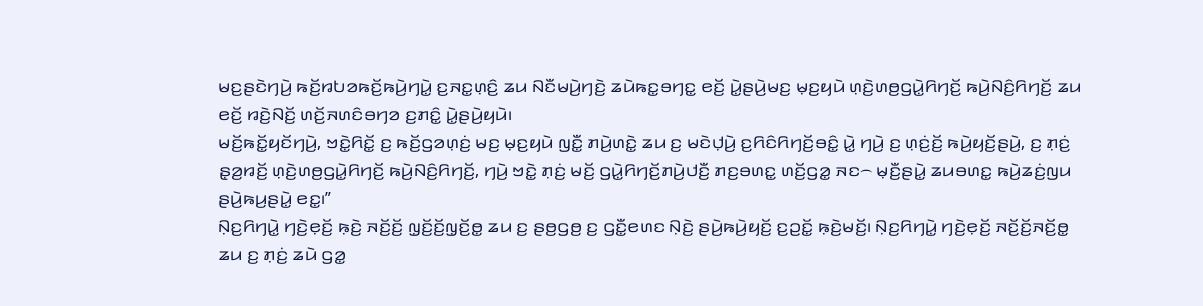ꤗꤢ꤬ꤔꤢꤧꤚꤣꤧ꤬ ꤒꤢꤩ꤬ꤙꤝꤤꤒꤢꤩ꤬ꤒꤣꤧ꤬ꤚꤣꤧ꤭ ꤢ꤬ꤏꤢ꤭ꤛ꤫ꤢꤨ꤬ ꤘꤣ ꤡꤢꤪꤗꤣꤧ꤬ꤚꤢꤧ꤬ ꤘꤣꤧꤒꤢ꤭ꤋꤚꤢ꤭ ꤕꤢꤩ꤬ ꤣꤧ꤭ꤔꤣꤧ꤬ꤗꤢ꤬ ꤗ꤫ꤢ꤬ꤟꤣꤧ ꤛ꤫ꤢꤧ꤬ꤛꤥ꤬ꤞꤣꤧ꤭ꤖꤚꤢꤩ꤬ ꤒꤣꤧ꤬ꤡꤢꤨ꤬ꤖꤚꤢꤩ꤬ ꤘꤣ ꤕꤢꤩ꤬ ꤙꤢꤧ꤬ꤡꤢꤩ꤬ ꤛꤢꤩ꤬ꤏꤛꤢꤨꤋꤚꤤ ꤢ꤬ꤊꤢꤨ꤭ ꤣꤧ꤭ꤔꤣꤧ꤬ꤟꤣꤧ꤯
ꤗꤢꤩ꤬ꤒꤢꤩ꤭ꤟꤢꤩꤚꤣꤧ꤬, ꤠꤢꤧ꤭ꤖꤢꤩ꤭ ꤢ꤬ ꤒꤢꤩ꤬ꤞꤤꤛ꤫ꤢꤦ꤬ ꤗꤢ꤬ ꤗ꤫ꤢ꤬ꤟꤣꤧ ꤜꤢꤪ꤭ ꤊꤣꤧ꤬ꤛꤢꤧ꤭ ꤘꤣ ꤢ꤬ ꤗꤢꤧꤓ꤫ꤣꤧ꤬ ꤢ꤬ꤖꤢꤨꤖꤚꤢꤩ꤬ꤋꤢꤨ꤭ ꤣꤧ꤭ ꤚꤣꤧ꤬ ꤢ꤬ ꤛ꤫ꤢꤦ꤬ꤢꤩ꤬ ꤒꤣꤧ꤬ꤟꤢꤩ꤬ꤔꤣꤧ꤬, ꤢ꤬ ꤊ꤫ꤢꤦ꤬ ꤔ꤫ꤤ꤬ꤙꤢꤩ꤬ ꤛ꤫ꤢꤧ꤬ꤛꤥ꤬ꤞꤣꤧ꤭ꤖꤚꤢꤩ꤬ ꤒꤣꤧ꤬ꤡꤢꤨ꤬ꤖꤚꤢꤩ꤬, ꤚꤣꤧ꤬ ꤠꤢꤧ꤭ ꤊ꤫ꤢꤦ꤬ ꤗꤢꤩ꤬ ꤞꤣꤧ꤭ꤖꤚꤢꤩ꤬ꤊꤣꤧ꤬ꤓꤢꤪ꤬ ꤊꤢ꤬ꤋꤛꤢ꤭ ꤛꤢꤩ꤬ꤞꤤ꤭ ꤏꤢ꤮ ꤗ꤫ꤢꤪ꤬ꤔꤣꤧ꤭ ꤘꤣꤋꤛꤢ꤭ ꤒꤣꤧ꤬ꤘꤢꤦ꤬ꤜꤣ ꤔꤣꤧ꤬ꤒꤣ꤬ꤔꤣꤧ꤭ ꤕꤢ꤭꤯”
ꤡ꤫ꤢ꤬ꤖꤚꤣꤧ꤭ ꤚꤢꤧ꤬ꤕ꤫ꤢꤩ꤬ ꤒ꤫ꤢꤧ꤬ ꤏꤢꤩ꤬ꤢꤩ꤬ ꤜ꤫ꤢꤩ꤬ꤢꤩ꤬ꤜ꤫ꤢꤩ꤬ꤥ꤭ ꤘꤣ ꤢ꤬ ꤔꤥ꤬ꤞꤥ꤬ ꤢ꤬ ꤞꤢꤪ꤭ꤕꤛꤢ ꤡ꤫ꤢꤧ꤬ ꤔꤣꤧ꤬ꤒꤣꤧ꤬ꤟꤢꤩ꤬ ꤢ꤬ꤑꤢꤩ꤭ ꤒ꤫ꤢꤧ꤬ꤗꤢꤩ꤬꤯ ꤡ꤫ꤢ꤬ꤖꤚꤣꤧ꤭ ꤚꤢꤧ꤬ꤕ꤫ꤢꤩ꤬ ꤏꤢꤩ꤬ꤢꤩ꤬ꤏꤢꤩ꤬ꤥ꤭ ꤘꤣ ꤢ꤬ ꤊ꤫ꤢꤦ꤬ ꤘꤣꤧ ꤞꤤ꤭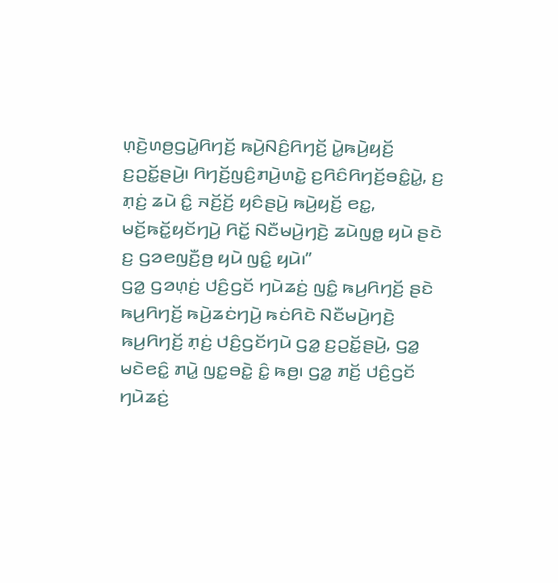ꤛ꤫ꤢꤧ꤬ꤛꤥ꤬ꤞꤣꤧ꤭ꤖꤚꤢꤩ꤬ ꤒꤣꤧ꤬ꤡꤢꤨ꤬ꤖꤚꤢꤩ꤬ ꤣꤧ꤭ꤒꤣꤧ꤬ꤟꤢꤩ꤬ ꤢ꤬ꤑꤢꤩ꤭ꤔꤣꤧ꤬꤯ ꤖꤚꤢꤩ꤬ꤜꤢꤨ꤬ꤊꤣꤧ꤬ꤛꤢꤧ꤭ ꤢ꤬ꤖꤢꤨꤖꤚꤢꤩ꤬ꤋꤢꤨ꤭ꤣꤧ꤭, ꤢ꤬ ꤊ꤫ꤢꤦ꤬ ꤘꤣꤧ ꤢꤨ꤭ ꤏꤢꤩ꤬ꤢꤩ꤬ ꤟꤢꤨꤔꤣꤧ꤬ ꤒꤣꤧ꤬ꤟꤢꤩ꤬ ꤕꤢ꤭, ꤗꤢꤩ꤬ꤒꤢꤩ꤭ꤟꤢꤩꤚꤣꤧ꤬ ꤖꤢꤩ꤭ ꤡꤢꤪꤗꤣꤧ꤬ꤚꤢꤧ꤬ ꤘꤣꤧꤜꤥ꤭ ꤟꤣꤧ ꤔꤢꤧ ꤢ꤬ ꤞꤤꤕꤜꤢꤪ꤬ꤥ꤬ ꤟꤣꤧ ꤜꤢꤨ꤭ ꤟꤣꤧ꤯”
ꤞꤤ꤭ ꤞꤤꤛ꤫ꤢꤦ꤬ ꤓꤢꤨ꤬ꤞꤢꤩ ꤚꤣꤧꤘꤢꤦ꤬ ꤜꤢꤨ꤭ ꤒꤣ꤬ꤖꤚꤢꤩ꤬ ꤔꤢꤧ ꤒꤣ꤬ꤖꤚꤢꤩ꤬ ꤒꤣꤧ꤬ꤘꤢꤦꤚꤣꤧ꤬ ꤒꤢꤦꤖꤢꤧ ꤡꤢꤪꤗꤣꤧ꤬ꤚꤢꤧ꤬ ꤒꤣ꤬ꤖꤚꤢꤩ꤬ ꤊ꤫ꤢꤦ꤬ ꤓꤢꤨ꤬ꤞꤢꤩꤚꤣꤧ ꤞꤤ꤭ ꤢ꤬ꤑꤢꤩ꤭ꤔꤣꤧ꤬, ꤞꤤ꤭ ꤗꤢꤧꤕꤢꤨ꤭ ꤊꤣꤧ꤭ ꤜꤢ꤭ꤋꤢꤧ꤭ ꤢꤨ꤭ ꤒꤥ꤬꤯ ꤞꤤ꤭ ꤊꤢꤩ꤬ ꤓꤢꤨ꤬ꤞꤢꤩ ꤚꤣꤧꤘꤢꤦ꤬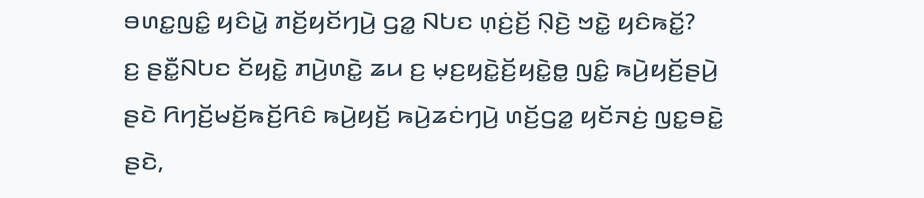ꤋꤛꤢ꤭ꤜꤢꤨ꤭ ꤟꤢꤨꤣꤧ꤭ ꤊꤢꤩ꤬ꤟꤢꤩꤚꤣꤧ꤬ ꤞꤤ꤭ ꤡꤝꤢ ꤛ꤫ꤢꤦ꤬ꤢꤩ꤬ ꤡ꤫ꤢꤧ꤬ ꤠꤢꤧ꤭ ꤟꤢꤨꤒꤢꤩ꤭?
ꤢ꤬ ꤔꤢꤪ꤭ꤡꤝꤢ ꤢꤩꤟꤢꤧ꤭ ꤊꤣꤧ꤬ꤛꤢꤧ꤭ ꤘꤣ ꤢ꤬ ꤗ꤫ꤢ꤬ꤟꤢꤧ꤭ꤢꤩ꤬ꤟꤢꤧ꤭ꤥ꤭ ꤜꤢꤨ꤭ ꤒꤣꤧ꤬ꤟꤢꤩ꤬ꤔꤣꤧ꤬ ꤔꤢꤧ ꤖꤚꤢꤩ꤬ꤗꤢꤩ꤬ꤒꤢꤩ꤬ꤖꤢꤨ ꤒꤣꤧ꤬ꤟꤢꤩ꤬ ꤒꤣꤧ꤬ꤘꤢꤦꤚꤣꤧ꤬ ꤛꤢꤩ꤬ꤞꤤ꤭ ꤟꤢꤩꤏꤢꤦ꤬ ꤜꤢ꤭ꤋꤢꤧ꤭ ꤔꤢꤧ,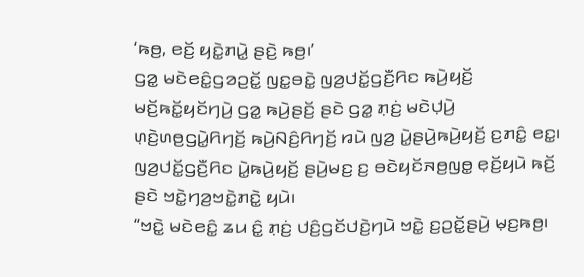‘ꤒꤥ꤬, ꤕꤢꤩ꤬ ꤟꤢꤧ꤭ꤊꤣꤧ꤭ ꤔꤢꤧ꤬ ꤒꤥ꤬꤯’
ꤞꤤ꤭ ꤗꤢꤧꤕꤢꤨ꤭ꤞꤤꤑꤢꤩ꤭ ꤜꤢ꤭ꤋꤢꤧ꤭ ꤜꤤ꤬ꤓꤢꤩ꤭ꤞꤢꤪ꤬ꤖꤢ ꤒꤣꤧ꤬ꤟꤢꤩ꤬ ꤗꤢꤩ꤬ꤒꤢꤩ꤭ꤟꤢꤩꤚꤣꤧ꤬ ꤞꤤ꤭ ꤒꤣꤧ꤬ꤔꤢꤩ꤬ ꤔꤢꤧ ꤞꤤ꤭ ꤊ꤫ꤢꤦ꤬ ꤗꤢꤧꤓ꤫ꤣꤧ꤬ ꤛ꤫ꤢꤧ꤬ꤛꤥ꤬ꤞꤣꤧ꤭ꤖꤚꤢꤩ꤬ ꤒꤣꤧ꤬ꤡꤢꤨ꤬ꤖꤚꤢꤩ꤬ ꤙꤣꤧ ꤜꤤ꤬ ꤣꤧ꤭ꤔꤣꤧ꤬ꤒꤣꤧ꤬ꤟꤢꤩ꤬ ꤢ꤬ꤊꤢꤨ꤭ ꤕꤢ꤭꤯ ꤜꤤ꤬ꤓꤢꤩ꤭ꤞꤢꤪ꤬ꤖꤢ ꤣꤧ꤭ꤒꤣꤧ꤬ꤟꤢꤩ꤬ ꤔꤣꤧ꤬ꤗꤢ꤬ ꤢ꤬ ꤋꤢꤧꤟꤢꤩꤏꤥ꤬ꤜꤥ꤭ ꤕ꤫ꤢꤩ꤬ꤟꤣꤧ ꤒꤢꤩ꤬ ꤔꤢꤧ ꤠꤢꤧ꤭ꤚꤤ꤬ꤠꤢꤧ꤭ꤊꤢꤧ꤭ ꤟꤣꤧ꤯
“ꤠꤢꤧ꤭ ꤗꤢꤧꤕꤢꤨ꤭ ꤘꤣ ꤢꤨ꤭ ꤊ꤫ꤢꤦ꤬ ꤓꤢꤨ꤬ꤞꤢꤩꤓꤢꤧ꤬ꤚꤣꤧ ꤠꤢꤧ꤭ ꤢ꤬ꤑꤢꤩ꤭ꤔꤣꤧ꤬ ꤗ꤫ꤢ꤬ꤒꤥ꤬꤯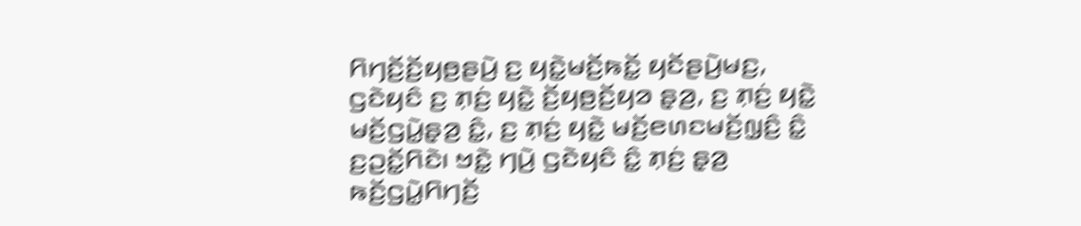ꤖꤚꤢꤩ꤬ꤢꤩ꤬ꤟꤥ꤬ꤔꤣꤧ꤬ ꤢ꤬ ꤟꤢꤧ꤭ꤗꤢꤩ꤬ꤒꤢꤩ꤭ ꤟꤢꤩꤔꤣꤧ꤬ꤗꤢ꤬, ꤞꤢꤧꤟꤢꤨ ꤢ꤬ ꤊ꤫ꤢꤦ꤬ ꤟꤢꤧ꤭ ꤢꤩ꤬ꤟꤥ꤬ꤢꤩ꤬ꤟꤤ ꤔ꤫ꤤ꤬, ꤢ꤬ ꤊ꤫ꤢꤦ꤬ ꤟꤢꤧ꤭ ꤗꤢꤩ꤬ꤞꤣꤧ꤭ꤔ꤫ꤤ꤬ ꤢꤨ꤭, ꤢ꤬ ꤊ꤫ꤢꤦ꤬ ꤟꤢꤧ꤭ ꤗꤢꤩ꤬ꤕꤛꤢꤗꤢꤩ꤬ꤜ꤫ꤢꤨ꤬ ꤢꤨ꤭ ꤢ꤬ꤑꤢꤩ꤭ꤖꤢꤧ꤯ ꤠꤢꤧ꤭ ꤚꤣꤧ꤬ ꤞꤢꤧꤟꤢꤨ ꤢꤨ꤭ ꤊ꤫ꤢꤦ꤬ ꤔ꤫ꤤ꤬ ꤒꤢꤩ꤬ꤞꤣꤧ꤭ꤖꤚꤢꤩ꤬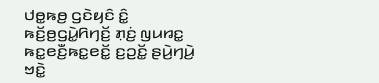ꤓꤥ꤭ꤒꤥ꤬ ꤞꤢꤧꤟꤢꤨ ꤢꤨ꤭ ꤒꤢꤩ꤬ꤥ꤬ꤞꤣꤧ꤭ꤖꤚꤢꤩ꤬ ꤊ꤫ꤢꤦ꤬ ꤜꤣꤙꤢ꤭ ꤒꤢ꤭ꤕꤢꤪ꤬ꤒꤢ꤭ꤕꤢꤩ꤭ ꤢ꤬ꤑꤢꤩ꤭ ꤔꤣꤧ꤬ꤚꤣꤧ꤬ ꤠꤢꤧ꤭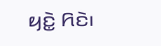ꤟꤢꤧ꤭ ꤖꤢꤧ꤯